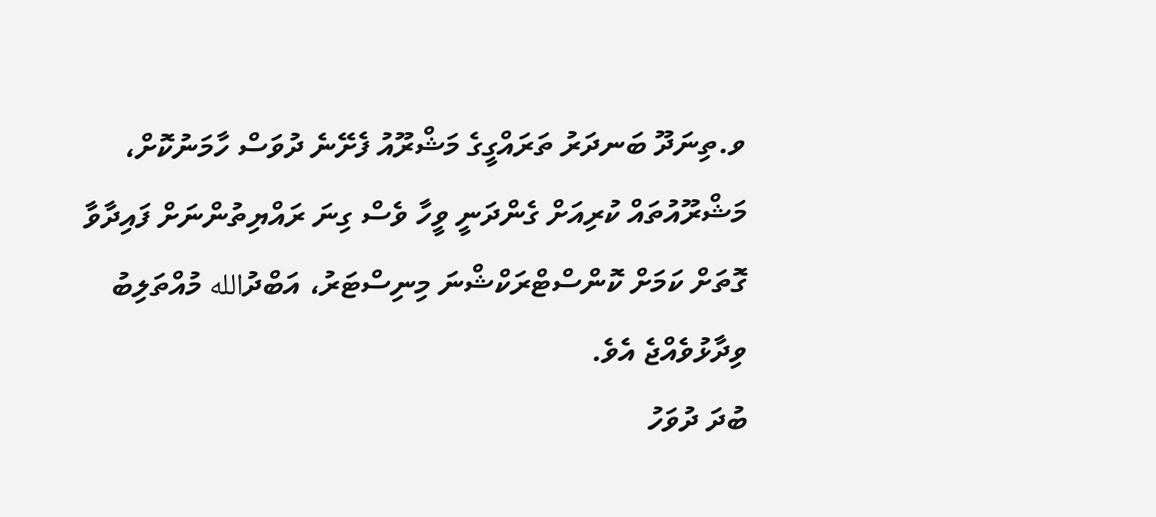ވ.ތިނަދޫ ބަނދަރު ތަރައްގީގެ މަޝްރޫއު ފެށޭނެ ދުވަސް ހާމަނުކޮށް، މަޝްރޫއުތައް ކުރިއަށް ގެންދަނީ ވީހާ ވެސް ގިނަ ރައްޔިތުންނަށް ފައިދާވާ ގޮތަށް ކަމަށް ކޮންސްޓްރަކްޝްނަ މިނިސްޓަރު، އަބްދުالله މުއްތަލިބު ވިދާޅުވެއްޖެ އެވެ.
ބުދަ ދުވަހު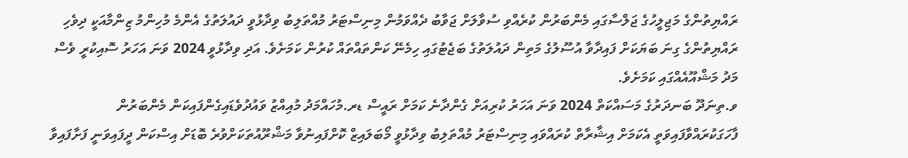ރައްޔިތުންގެ މަޖިލީހުގެ ޖަލްސާގައި މެންބަރުން ކުރެއްވި ސުވާލަށް ޖަވާބު ދެއްވަމުން މިނިސްޓަރު މުއްތަލިބު ވިދާޅުވީ ދައުލަތުގެ އެންމެ މުހިންމު ޒިންމާއަކީ ދިވެހި ރައްޔިތުންގެ ގިނަ ބަޔަކަށް ފައިދާވާ އުސޫލުގެ މަތިން ދައުލަތުގެ ބަޖެޓުގައި ހިމެނޭ ކަންތައްތައް ކުރުން ކަމަށެވެ. އަދި ވިދާޅުވީ 2024 ވަނަ އަހަރު ސޮއިކުރީ ވެސް މަދު މަޝްއޫއެއްގައި ކަމަށެވެ.
ވ.ތިނަދޫ ބަނދަރުގެ މަސައްކަތް 2024 ވަނަ އަހަރު ކުރިއަށް ގެންދާނެ ކަމަށް ރައީސް ޑރ.މުހައްމަދު މުއިއްޒު ވައުދުވެޑައިގެންފައިކަން މެންބަރުން ފާހަގަކުރައްވާފައިވަތީ އެކަމަށް އިޝާރާތް ކުރައްވައި މިނިސްޓަރު މުއްތަލިބު ވިދާޅުވީ މޯބަލައިޒް ކޮށްފައިނުވާ މަޝްރޫއުތަކަށްވުރެ ބޮޑަށް އިސްކަން ދީފައިވަނީ ފަށާފައިވާ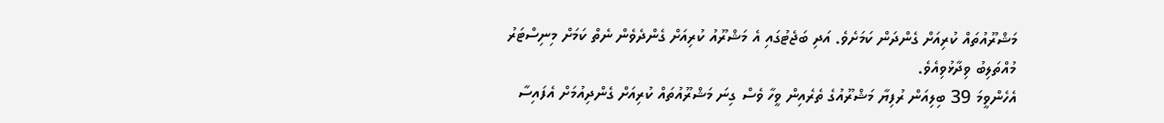މަޝްރޫއުތައް ކުރިއަށް ގެންދަން ކަމަށެވެ. އަދި ބަޖެޓުގައި އެ މަޝްރޫއު ކުރިއަށް ގެންދެވެން ނެތް ކަމަށް މިނިސްޓަރު މުއްތަލިބު ވިދާޅުވިއެވެ.
އެހެންވީމަ 39 ބިލިއަން ރުފިޔާ މަޝްރޫއުގެ ތެރެއިން ވީހާ ވެސް ގިނަ މަޝްރޫއުތައް ކުރިއަށް ގެންދިއުމަށް އެފައިސާ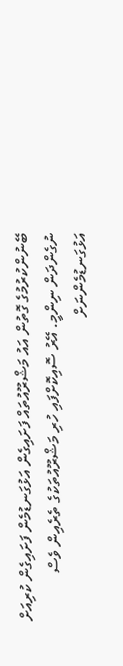ބޭނުންކުރުމުގެ ގޮތުން އައު މަޝްރޫއުތައް ފަށައިގެން އަޅުގަނޑުމެން ފަށައިގެން ކުރިއަށް ނުގެންދަން ނިންމީ. އޭރު ސޮއިކޮށްފައި ހުރި މަޝްރޫއުތަކުގެ ތެރެއިން ވެސް އަޅުގަނޑުމެންނަށް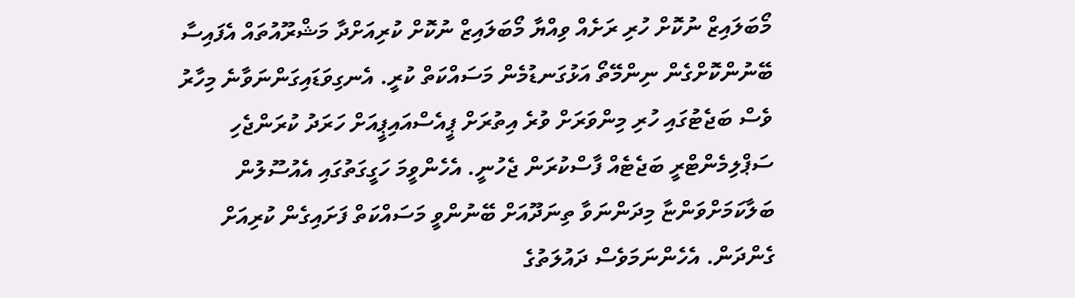މޯބަލައިޒް ނުކޮށް ހުރި ރަށެއް ވިއްޔާ މޯބަލައިޒް ނުކޮށް ކުރިއަށްދާ މަޝްރޫއުތައް އެފައިސާ ބޭނުންކޮށްގެން ނިންމޭތޯ އަޅުގަނޑުމެން މަސައްކަތް ކުރީ. އެނގިވަޑައިގަންނަވާނެ މިހާރު ވެސް ބަޖެޓުގައި ހުރި މިންވަރަށް ވުރެ އިތުރަށް ޕީއެސްއައިޕީއަށް ހަރަދު ކުރަންޖެހި ސަޕްލިމެންޓްރީ ބަޖެޓެއް ފާސްކުރަން ޖެހުނީ. އެހެންވީމަ ހަގީގަތުގައި އެއުސޫލުން ބަލާކަމަށްވަންޏާ މިދަންނަވާ ތިނަދޫއަށް ބޭނުންވީ މަސައްކަތް ފަށައިގެން ކުރިއަށް ގެންދަން. އެހެންނަމަވެސް ދައުލަތުގެ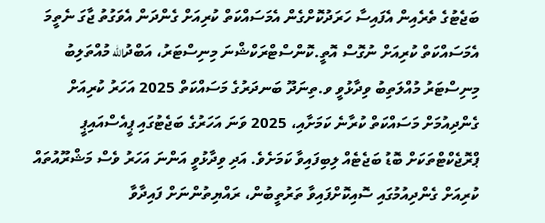ބަޖެޓުގެ ތެރެއިން އެފައިސާ ހަރަދުކޮށްގެން އެމަސައްކަތް ކުރިއަށް ގެންދަން އެވަގުތު ޖާގަ ނެތީމަ އެމަސައްކަތް ކުރިއަށް ނުގޮސް އޮތީ.ކޮންސްޓްރަކްޝްނަ މިނިސްޓަރު، އަބްދުالله މުއްތަލިބު
މިނިސްޓަރު މުއްލަތިބު ވިދާޅުވީ ވ.ތިނަދޫ ބަނދަރުގެ މަސައްކަތް 2025 އަހަރު ކުރިއަށް ގެންދިއުމަށް މަސައްކަތް ކުރާނެ ކަމަށާއި، 2025 ވަނަ އަހަރުގެ ބަޖެޓުގައި ޕީއެސްއައިޕީ ޕްރޮޖެކްޓްތަކަށް ބޮޑު ބަޖެޓެއް ލިބިފައިވާ ކަމަށެވެ. އަދި ވިދާޅުވީ އަންނަ އަހަރު ވެސް މަޝްރޫއުތައް ކުރިއަށް ގެންދިއުމުގައި ސޮއިކޮށްފައިވާ ތަރުތީބުން، ރައްޔިތުންނަށް ފައިދާވާ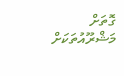ގޮތަށް މަޝްރޫއުތަކަށް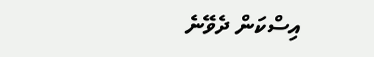އިސްކަން ދެވޭނެ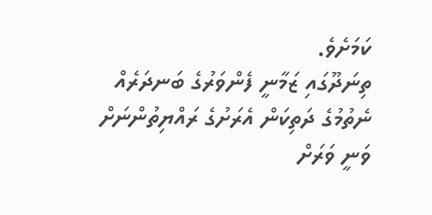ކަމަށެވެ.
ތިނަދޫގައި ޒަމާނީ ފެންވަރުގެ ބަނދަރެއް ނެތުމުގެ ދަތިކަން އެރަށުގެ ރައްޔިތުންނަށް ވަނީ ވަރަށް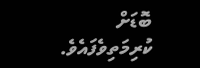ބޮޑަށް ކުރިމަތިވެފައެވެ.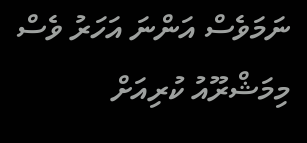ނަމަވެސް އަންނަ އަހަރު ވެސް މިމަޝްރޫއު ކުރިއަށް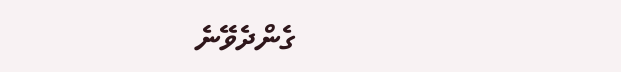ގެންދެވޭނެ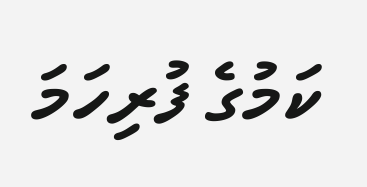ކަމުގެ ފުރިހަމަ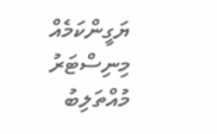ޔަގީންކަމެއް މިނިސްޓަރު މުއްތަލިބު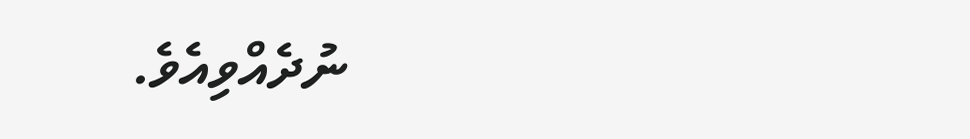ނުދެއްވިއެވެ.